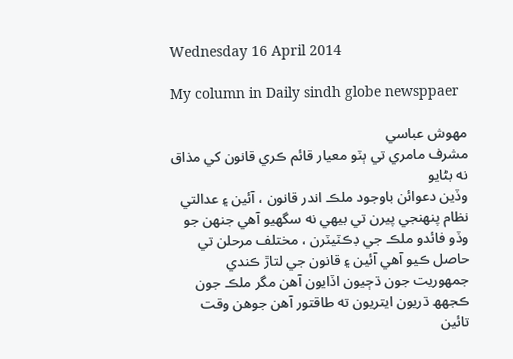Wednesday 16 April 2014

My column in Daily sindh globe newsppaer

مهوش عباسي
مشرف مامري تي ٻٽو معيار قائم ڪري قانون کي مذاق نه بڻايو
وڏين دعوائن باوجود ملڪ اندر قانون ، آئين ۽ عدالتي نظام پنهنجي پيرن تي بيهي نه سگھيو آهي جنهن جو وڏو فائدو ملڪ جي ڊڪٽيٽرن ، مختلف مرحلن تي حاصل ڪيو آهي آئين ۽ قانون جي لتاڙ ڪندي جمهوريت جون ڌڄيون اڏايون آهن مگر ملڪ جون ڪجهھ ڌريون ايتريون ته طاقتور آهن جوهن وقت تائين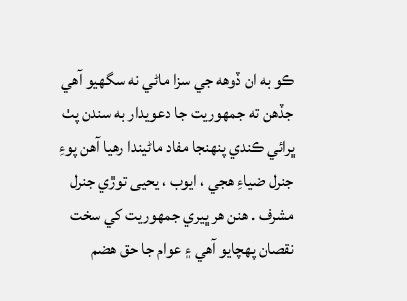ڪو به ان ڏوهه جي سزا ماڻي نه سگھيو آهي جڏهن ته جمهوريت جا دعويدار به سندن پٺ ڀرائي ڪندي پنهنجا مفاد ماڻيندا رهيا آهن پوءِ جنرل ضياءِ هجي ، ايوب ، يحيى توڙي جنرل مشرف . هنن هر ڀيري جمهوريت کي سخت نقصان پهچايو آهي ۽ عوام جا حق هضم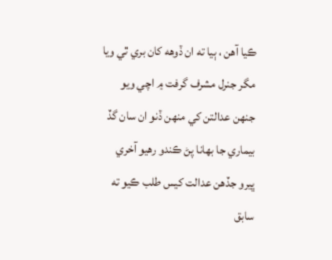ڪيا آهن ، ٻيا ته ان ڏوهه کان بري ٿي ويا مگر جنرل مشرف گرفت ۾ اچي ويو جنهن عدالتن کي منهن ڏنو ان سان گڏ بيماري جا بهانا پڻ ڪندو رهيو آخري ڀيرو جڏهن عدالت کيس طلب ڪيو ته سابق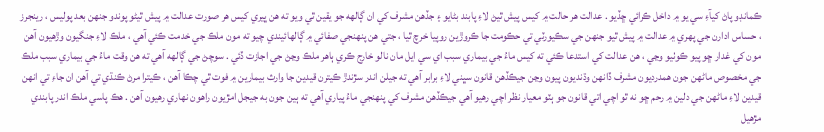ڪمانڊو پاڻ کيآءِ سي يو ۾ داخل ڪرائي ڇڏيو . عدالت هر حالت ۾ کيس پيش ٿيڻ لاءِ پابند بڻايو ۽ جڏهن مشرف کي ان ڳالهه جو يقين ٿي ويو ته هن ڀيري کيس هر صورت عدالت ۾ پيش ٿيڻو پوندو جنهن بعد پوليس ، رينجرز ، حساس ادارن جي پهري ۾ عدالت ۾ پيش ٿيو جنهن جي سڪيورٽي تي حڪومت جا ڪروڙين روپيا خرچ ٿيا ، جتي هن پنهنجي صفائي ۾ ڳالهائيندي چيو ته مون ملڪ جي خدمت ڪئي آهي ، ملڪ لاءِ جنگيون وڙهيون آهن مون کي غدار ڇو پيو ڪوٺيو وڃي ، هن عدالت کي استدعا ڪئي ته کيس ماءُ جي بيماري سبب اي سي ايل مان نالو خارج ڪري ٻاهر ملڪ وڃڻ جي اجازت ڏئي . سوچڻ جي ڳالهه آهي ته هن وقت ماءُ جي بيماري سبب ملڪ جي مخصوص ماڻهن جون همدرديون مشرف ڏانهن وڌنديون پيون وڃن جيڪڏهن قانون سڀني لاءِ برابر آهي ته جيلن اندر سڙندڙ ڪيترن قيدين جا وارث بيمارين ۾ فوت ٿي چڪا آهن ، ڪيترا مرڻ ڪنڌي تي آهن ان جاءِ تي انهن قيدين لاءِ ماڻهن جي دلين ۾ رحم ڇو نه ٿو اچي اتي قانون جو ٻٽو معيار نظر اچي رهيو آهي جيڪڏهن مشرف کي پنهنجي ماءُ پياري آهي ته ٻين جون به جيجل امڙيون راهون نهاري رهيون آهن . هڪ پاسي ملڪ اندر پابندي مڙهيل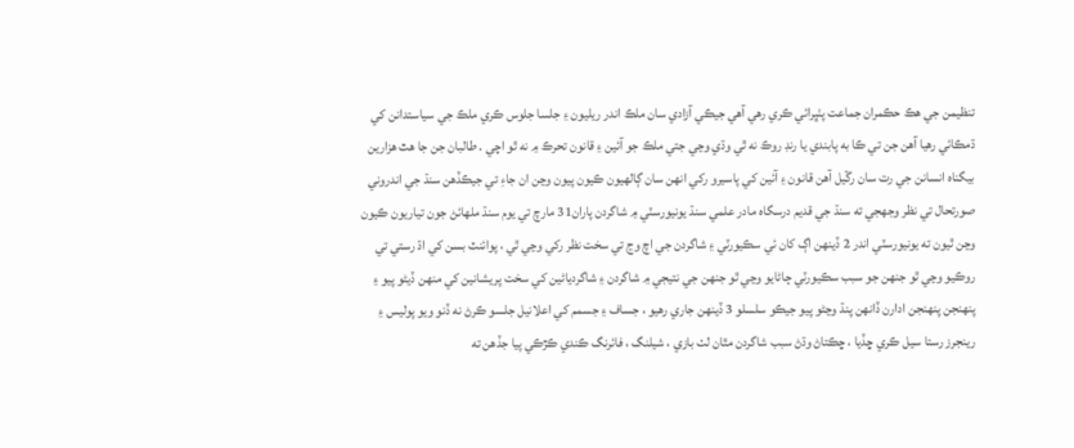تنظيمن جي هڪ حڪمران جماعت پٺڀرائي ڪري رهي آهي جيڪي آزادي سان ملڪ اندر ريليون ۽ جلسا جلوس ڪري ملڪ جي سياستدانن کي ڌمڪائي رهيا آهن جن تي ڪا به پابندي يا رنڊ روڪ نه ٿي وڌي وڃي جتي ملڪ جو آئين ۽ قانون تحرڪ ۾ نه ٿو اچي . طالبان جن جا هٿ هزارين بيگناه انسانن جي رت سان رڱيل آهن قانون ۽ آئين کي پاسيرو رکي انهن سان ڳالهيون ڪيون پيون وڃن ان جاءِ تي جيڪڏهن سنڌ جي اندروني صورتحال تي نظر وجھجي ته سنڌ جي قديم درسگاه مادر علمي سنڌ يونيورسٽي ۾ شاگردن پاران31 مارچ تي يوم سنڌ ملهائڻ جون تياريون ڪيون وڃن ٿيون ته يونيورسٽي اندر 2 ڏينهن اڳ کان ئي سڪيورٽي ۽ شاگردن جي اچ وڃ تي سخت نظر رکي وڃي ٿي ، پوائنٽ بسن کي اڌ رستي تي روڪيو وڃي ٿو جنهن جو سبب سڪيورٽي ڄاڻايو وڃي ٿو جنهن جي نتيجي ۾ شاگردن ۽ شاگردياڻين کي سخت پريشانين کي منهن ڏيڻو پيو ۽ پنهنجن پنهنجن ادارن ڏانهن پنڌ وڃڻو پيو جيڪو سلسلو 3 ڏينهن جاري رهيو ، جساف ۽ جسمم کي اعلانيل جلسو ڪرڻ نه ڏنو ويو پوليس ۽ رينجرز رستا سيل ڪري ڇڏيا ، ڇڪتاڻ وڌڻ سبب شاگردن مٿان لٺ بازي ، شيلنگ ، فائرنگ ڪندي ڪڙڪي پيا جڏهن ته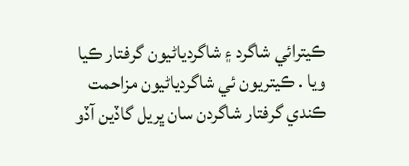ڪيترائي شاگرد ۽ شاگردياڻيون گرفتار ڪيا ويا . ڪيتريون ئي شاگردياڻيون مزاحمت ڪندي گرفتار شاگردن سان ڀريل گاڏين آڏو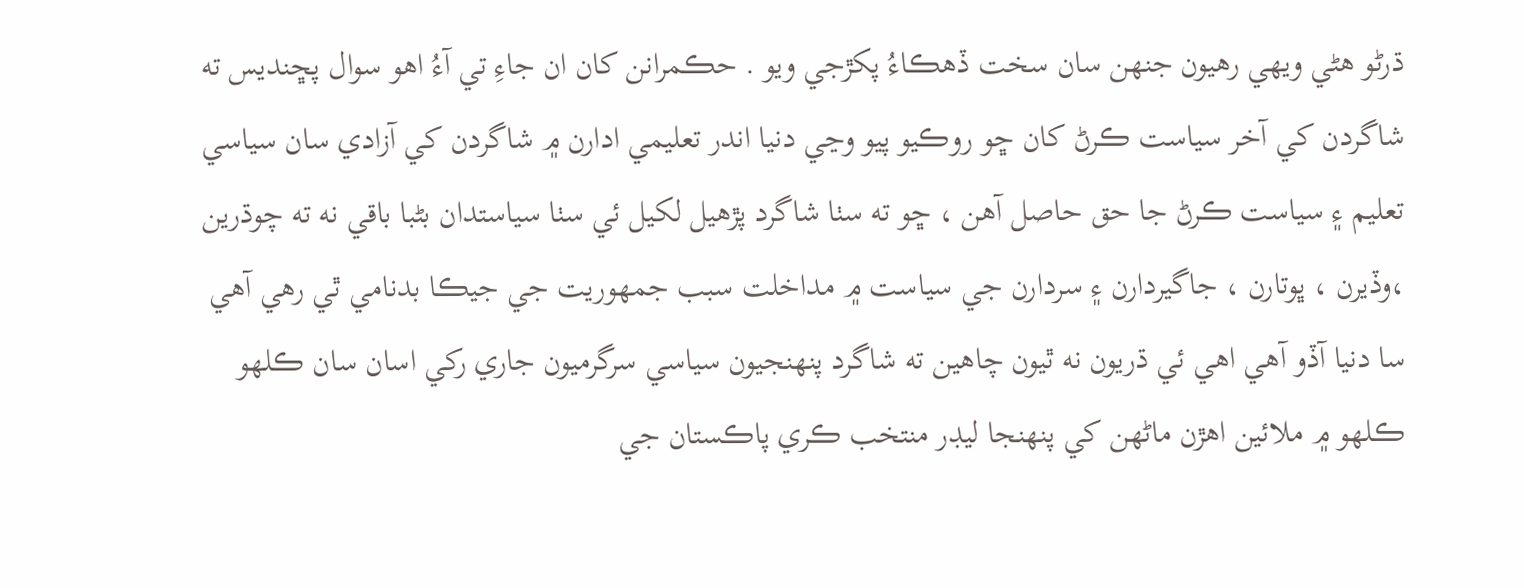ڌرڻو هڻي ويهي رهيون جنهن سان سخت ڏهڪاءُ پکڙجي ويو . حڪمرانن کان ان جاءِ تي آءُ اهو سوال پڇنديس ته شاگردن کي آخر سياست ڪرڻ کان ڇو روڪيو پيو وڃي دنيا اندر تعليمي ادارن ۾ شاگردن کي آزادي سان سياسي تعليم ۽ سياست ڪرڻ جا حق حاصل آهن ، ڇو ته سٺا شاگرد پڙهيل لکيل ئي سٺا سياستدان بڻبا باقي نه ته چوڌرين ،وڏيرن ، ڀوتارن ، جاگيردارن ۽ سردارن جي سياست ۾ مداخلت سبب جمهوريت جي جيڪا بدنامي ٿي رهي آهي سا دنيا آڏو آهي اهي ئي ڌريون نه ٿيون چاهين ته شاگرد پنهنجيون سياسي سرگرميون جاري رکي اسان سان ڪلهو ڪلهو ۾ ملائين اهڙن ماڻهن کي پنهنجا ليڊر منتخب ڪري پاڪستان جي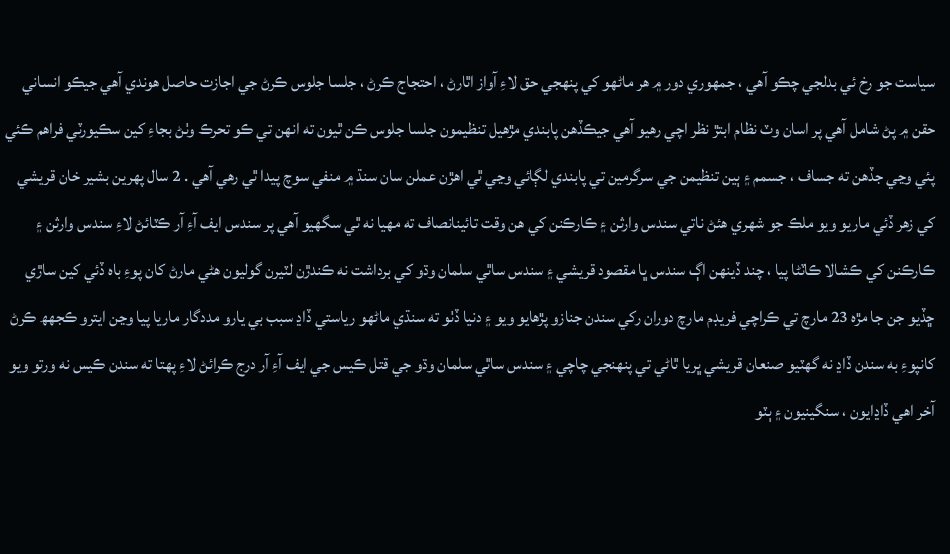سياست جو رخ ئي بدلجي چڪو آهي ، جمهوري دور ۾ هر ماڻهو کي پنهجي حق لاءِ آواز اٿارڻ ، احتجاج ڪرڻ ، جلسا جلوس ڪرڻ جي اجازت حاصل هوندي آهي جيڪو انساني حقن ۾ پڻ شامل آهي پر اسان وٽ نظام ابتڙ نظر اچي رهيو آهي جيڪڏهن پابندي مڙهيل تنظيمون جلسا جلوس ڪن ٿيون ته انهن تي ڪو تحرڪ وٺڻ بجاءِ کين سڪيورٽي فراهم ڪئي پئي وڃي جڏهن ته جساف ، جسمم ۽ ٻين تنظيمن جي سرگرمين تي پابندي لڳائي وڃي ٿي اهڙن عملن سان سنڌ ۾ منفي سوچ پيدا ٿي رهي آهي . 2 سال پهرين بشير خان قريشي کي زهر ڏئي ماريو ويو ملڪ جو شهري هئڻ ناتي سندس وارثن ۽ ڪارڪنن کي هن وقت تائينانصاف ته مهيا نه ٿي سگھيو آهي پر سندس ايف آءِ آر ڪٽائڻ لاءِ سندس وارثن ۽ ڪارڪنن کي ڪشالا ڪاٽڻا پيا ، چند ڏينهن اڳ سندس ڀا مقصود قريشي ۽ سندس ساٿي سلمان وڌو کي برداشت نه ڪندڙن لٽيرن گوليون هڻي مارڻ کان پوءِ باه ڏئي کين ساڙي ڇڏيو جن جا مڙه 23 مارچ تي ڪراچي فريڊم مارچ دوران رکي سندن جنازو پڙهايو ويو ۽ دنيا ڏٺو ته سنڌي ماڻهو رياستي ڏاڍ سبب بي يارو مددگار ماريا پيا وڃن ايترو ڪجهھ ڪرڻ کانپوءِ به سندن ڏاڍ نه گھٽيو صنعان قريشي ڀريا ٿاڻي تي پنهنجي چاچي ۽ سندس ساٿي سلمان وڌو جي قتل ڪيس جي ايف آءِ آر درج ڪرائڻ لاءِ پهتا ته سندن ڪيس نه ورتو ويو آخر اهي ڏاڍايون ، سنگينيون ۽ ٻٽو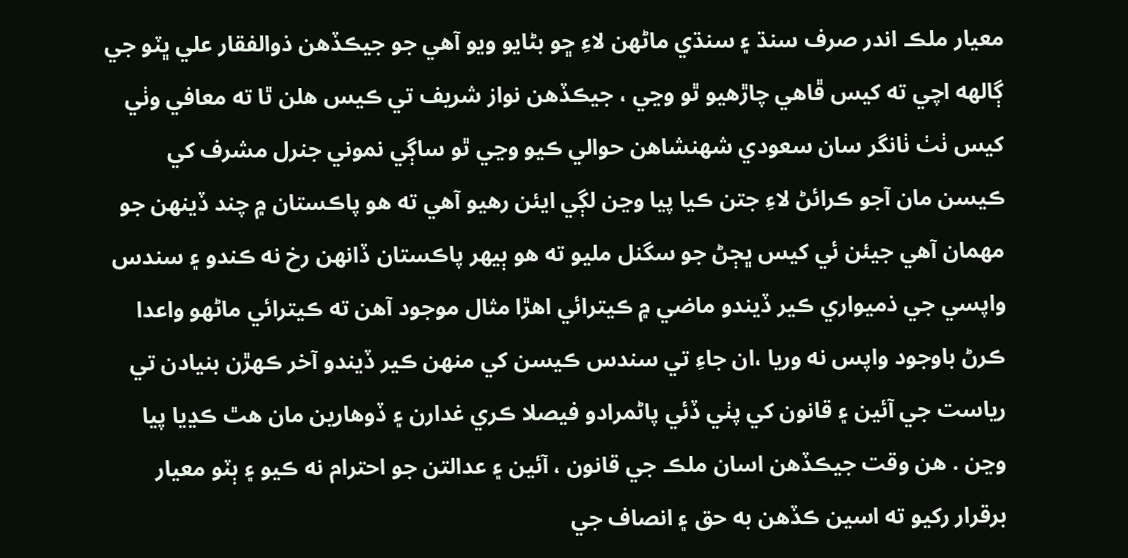معيار ملڪ اندر صرف سنڌ ۽ سنڌي ماڻهن لاءِ ڇو بڻايو ويو آهي جو جيڪڏهن ذوالفقار علي ڀٽو جي ڳالهه اچي ته کيس ڦاهي چاڙهيو ٿو وڃي ، جيڪڏهن نواز شريف تي ڪيس هلن ٿا ته معافي وٺي کيس ٺٺ ٺانگر سان سعودي شهنشاهن حوالي ڪيو وڃي ٿو ساڳي نموني جنرل مشرف کي ڪيسن مان آجو ڪرائڻ لاءِ جتن ڪيا پيا وڃن لڳي ايئن رهيو آهي ته هو پاڪستان ۾ چند ڏينهن جو مهمان آهي جيئن ئي کيس ڀڄڻ جو سگنل مليو ته هو ٻيهر پاڪستان ڏانهن رخ نه ڪندو ۽ سندس واپسي جي ذميواري ڪير ڏيندو ماضي ۾ ڪيترائي اهڙا مثال موجود آهن ته ڪيترائي ماڻهو واعدا ڪرڻ باوجود واپس نه وريا ،ان جاءِ تي سندس ڪيسن کي منهن ڪير ڏيندو آخر ڪهڙن بنيادن تي رياست جي آئين ۽ قانون کي پٺي ڏئي پاڻمرادو فيصلا ڪري غدارن ۽ ڏوهارين مان هٿ ڪڍيا پيا وڃن . هن وقت جيڪڏهن اسان ملڪ جي قانون ، آئين ۽ عدالتن جو احترام نه ڪيو ۽ ٻٽو معيار برقرار رکيو ته اسين ڪڏهن به حق ۽ انصاف جي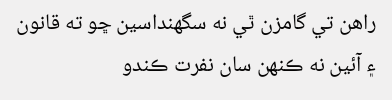راهن تي گامزن ٿي نه سگھنداسين ڇو ته قانون ۽ آئين نه ڪنهن سان نفرت ڪندو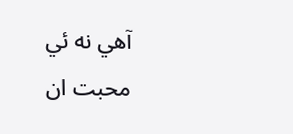آهي نه ئي محبت ان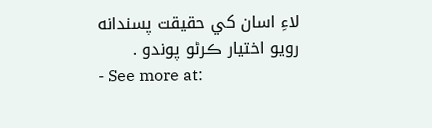لاءِ اسان کي حقيقت پسندانه رويو اختيار ڪرڻو پوندو .
- See more at: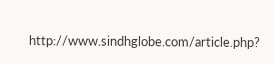http://www.sindhglobe.com/article.php?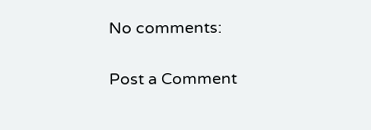No comments:

Post a Comment